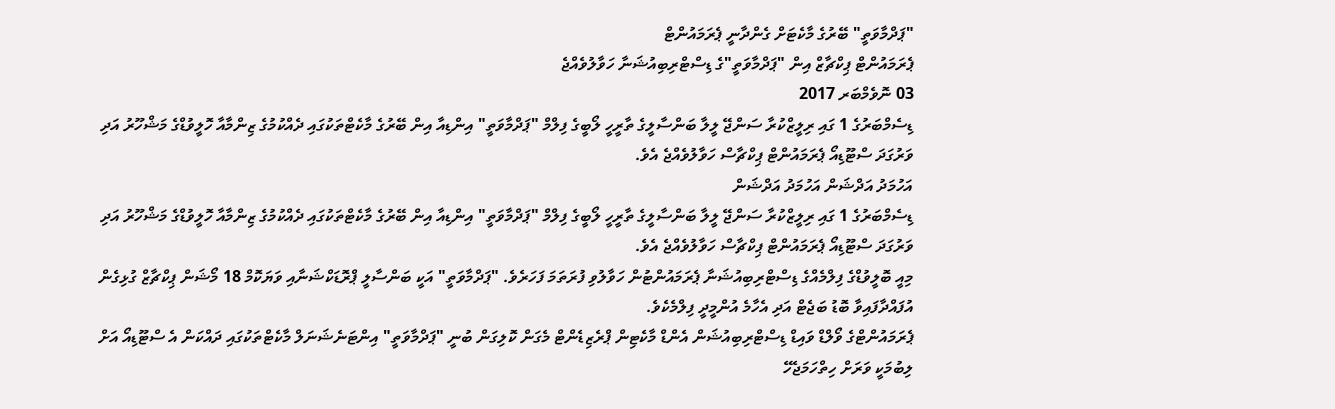"ޕަދްމާވަތީ" ބޭރުގެ މާކެޓަށް ގެންދާނީ ޕެރަމައުންޓް
ޕެރަމައުންޓް ޕިކްޗާޒް އިން "ޕަދްމާވަތީ"ގެ ޑިސްޓްރިބިއުޝަނާ ހަވާލުވެއްޖެ
03 ނޮވެމްބަރ 2017
ޑިސެމްބަރުގެ 1 ގައި ރިލީޒްކުރާ ސަންޖޭ ލީލާ ބަންސާލީގެ ތާރީހީ ލޯބީގެ ފިލްމް "ޕަދްމާވަތީ" އިންޑިއާ އިން ބޭރުގެ މާކެޓްތަކުގައި ދެއްކުމުގެ ޒިންމާއާ ހޮލީވުޑްގެ މަޝްހޫރު އަދި ވަރުގަދަ ސްޓޫޑިއޯ ޕެރަމައުންޓް ޕިކްޗާސް ހަވާލުވެއްޖެ އެވެ.
އަހުމަދު އަދްޝަން އަހުމަދު އަދްޝަން
ޑިސެމްބަރުގެ 1 ގައި ރިލީޒްކުރާ ސަންޖޭ ލީލާ ބަންސާލީގެ ތާރީހީ ލޯބީގެ ފިލްމް "ޕަދްމާވަތީ" އިންޑިއާ އިން ބޭރުގެ މާކެޓްތަކުގައި ދެއްކުމުގެ ޒިންމާއާ ހޮލީވުޑްގެ މަޝްހޫރު އަދި ވަރުގަދަ ސްޓޫޑިއޯ ޕެރަމައުންޓް ޕިކްޗާސް ހަވާލުވެއްޖެ އެވެ.
މިއީ ބޮލީވުޑްގެ ފިލްމެއްގެ ޑިސްޓްރިބިއުޝަނާ ޕެރަމައުންޓުން ހަވާލުވި ފުރަތަމަ ފަހަރެވެ. "ޕަދްމާވަތީ" އަކީ ބަންސާލީ ޕްރޮޑަކްޝަނާއި ވަޔަކޮމް 18 މޯޝަން ޕިކްޗާޒް ގުޅިގެން އުފައްދާފައިވާ ބޮޑު ބަޖެޓް އަދި އެހާމެ އުންމީދީ ފިލްމެކެވެ.
ޕެރަމައުންޓްގެ ވޯލްޑް ވައިޑް ޑިސްޓްރިބިއުޝަން އެންޑް މާކެޓިން ޕްރެޒިޑެންޓް މެގަން ކޮލިގަން ބުނީ "ޕަދްމާވަތީ" އިންޓަނެޝަނަލް މާކެޓްތަކުގައި ދައްކަން އެ ސްޓޫޑިއޯ އަށް ލިބުމަކީ ވަރަށް ހިތްހަމަޖެހޭ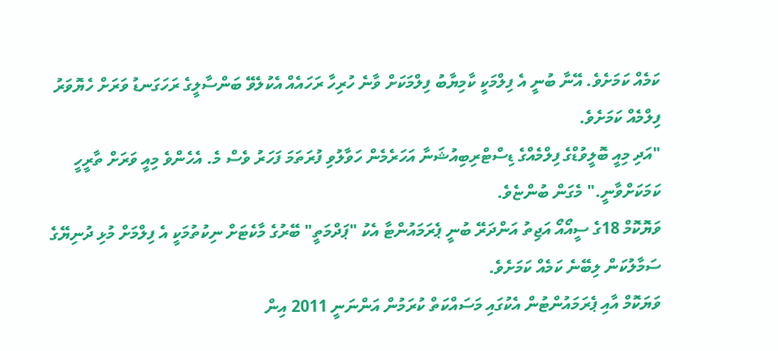ކަމެއް ކަމަށެވެ. އޭނާ ބުނީ އެ ފިލްމަކީ ކާމިޔާބު ފިލްމަކަށް ވާނެ ހުރިހާ ރަހައެއް އެކުލެވޭ ބަންސާލީގެ ރަހަގަނޑު ވަރަށް ހެޔޮވަރު ފިލްމެއް ކަމަށެވެ.
"އަދި މިއީ ބޮލީވުޑްގެ ފިލްމެއްގެ ޑިސްޓްރިބިއުޝަނާ އަހަރެމެން ހަވާލުވި ފުރަތަމަ ފަހަރު ވެސް މެ. އެހެންވެ މިއީ ވަރަށް ތާރީހީ ކަމަކަށްވާނީ." މެގަން ބުންޏެވެ.
ވަޔޮކޮމް 18ގެ ސީއޯއޯ އަޖިތު އަންދަރޭ ބުނީ ޕެރަމައުންޓާ އެކު "ޕަދްމަތީ" ބޭރުގެ މާކެޓަށް ނިކުތުމަކީ އެ ފިލްމަށް މުޅި ދުނިޔޭގެ ސަމާލުކަން ލިބޭނެ ކަމެއް ކަމަށެވެ.
ވަޔަކޮމް އާއި ޕެރަމައުންޓުން އެކުގައި މަސައްކަތް ކުރަމުން އަންނަނީ 2011 އިން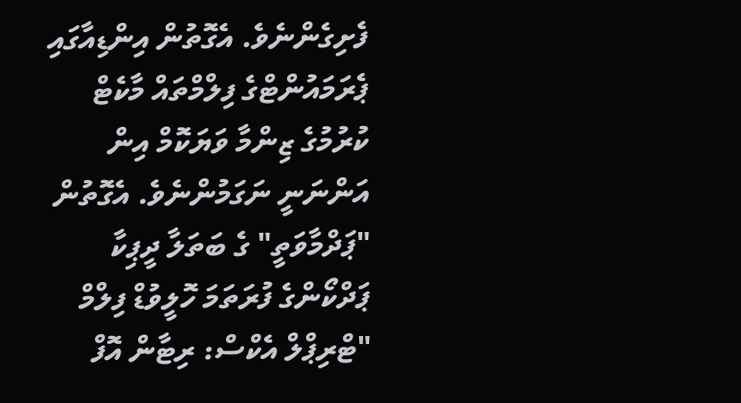ފެށިގެންނެވެ. އެގޮތުން އިންޑިއާގައި ޕެރަމައުންޓްގެ ފިލްމްތައް މާކެޓް ކުރުމުގެ ޒިންމާ ވަޔަކޮމް އިން އަންނަނީ ނަގަމުންނެވެ. އެގޮތުން "ޕަދްމާވަތީ" ގެ ބަތަލާ ދީޕިކާ ޕަދްކޯންގެ ފުރަތަމަ ހޮލީވުޑް ފިލްމް "ޓްރިޕްލް އެކްސް: ރިޓާން އޮފް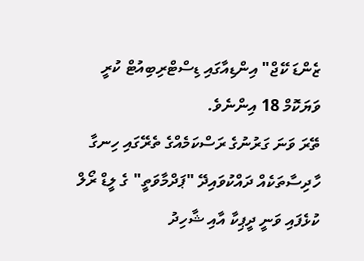ޒެންޑަ ކޭޖް" އިންޑިއާގައި ޑިސްޓްރިބިއުޓް ކުރީ ވަޔަކޮމް 18 އިންނެވެ.
ތޭރަ ވަނަ ގަރުނުގެ ރަސްކަމެއްގެ ތެރޭގައި ހިނގާ ހާދިސާތަކެއް ދައްކުވައިދޭ "ޕަދްމާވަތީ" ގެ ލީޑް ރޯލް ކުޅެފައި ވަނީ ދީޕިކާ އާއި ޝާހިދު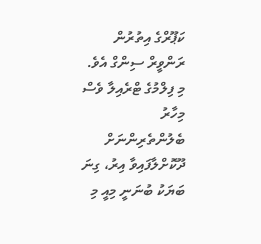ކަޕޫރްގެ އިތުރުން ރަންވީރް ސިންގް އެވެ.
މި ފިލްމުގެ ޓްރެއިލާ ވެސް މިހާރު ބެލުންތެރިންނަށް ދޫކޮށްލާފައިވާ އިރު، ގިނަ ބަޔަކު ބުނަނީ މިއީ މި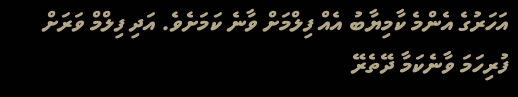އަހަރުގެ އެންމެ ކާމިޔާބު އެއް ފިލްމަށް ވާނެ ކަމަށެވެ. އަދި ފިލްމް ވަރަށް ފުރިހަމަ ވާނެކަމާ ދޭތެރޭ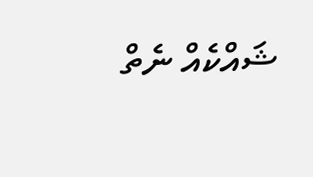ޝައްކެއް ނެތް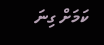ކަމަށް ގިނަ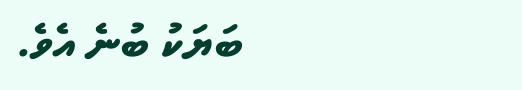ބަޔަކު ބުނެ އެވެ.